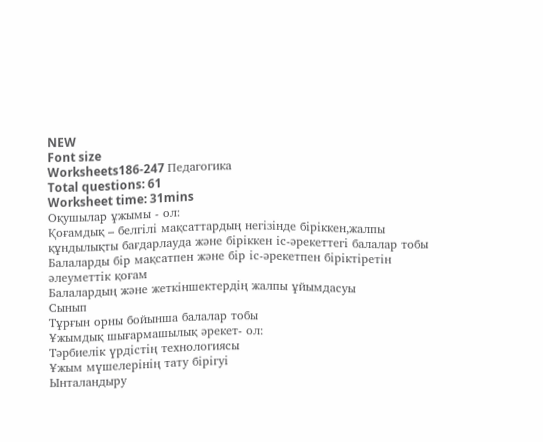NEW
Font size
Worksheets186-247 Педагогика
Total questions: 61
Worksheet time: 31mins
Оқушылар ұжымы - ол:
Қоғамдық – белгілі мақсаттардың негізінде біріккен,жалпы құндылықты бағдарлауда және біріккен іс-әрекеттегі балалар тобы
Балаларды бір мақсатпен және бір іс-әрекетпен біріктіретін әлеуметтік қоғам
Балалардың және жеткіншектердің жалпы ұйымдасуы
Сынып
Тұрғын орны бойынша балалар тобы
Ұжымдық шығармашылық әрекет- ол:
Тәрбиелік үрдістің технологиясы
Ұжым мүшелерінің тату бірігуі
Ынталандыру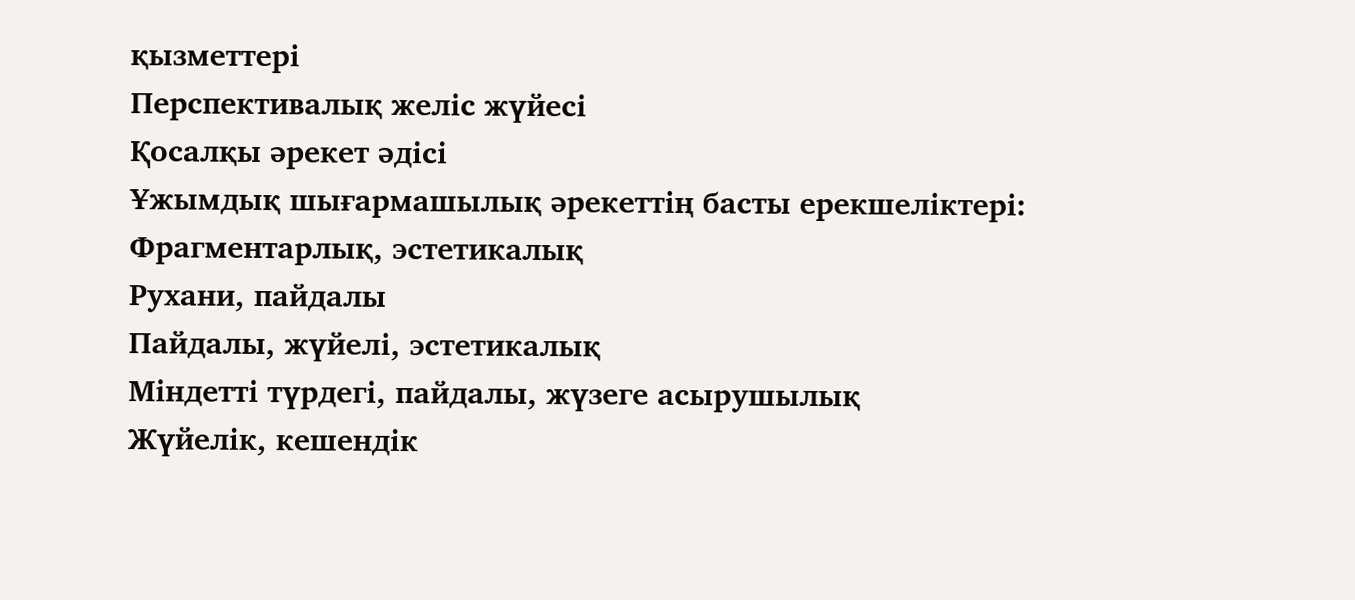қызметтері
Перспективалық желіс жүйесі
Қосалқы әрекет әдісі
Ұжымдық шығармашылық әрекеттің басты ерекшеліктері:
Фрагментарлық, эстетикалық
Рухани, пайдалы
Пайдалы, жүйелі, эстетикалық
Міндетті түрдегі, пайдалы, жүзеге асырушылық
Жүйелік, кешендік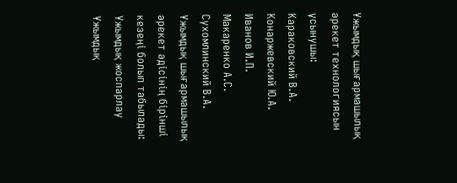Ұжымдық шығармашылық әрекет технологиясын ұсынушы:
Караковский В.А.
Конаржевский Ю.А.
Иванов И.П.
Макаренко А.С.
Сухомлинский В.А.
Ұжымдық шығармашылық әрекет әдісінің бірінші кезеңі болып табылады:
Ұжымдық жоспарлау
Ұжымдық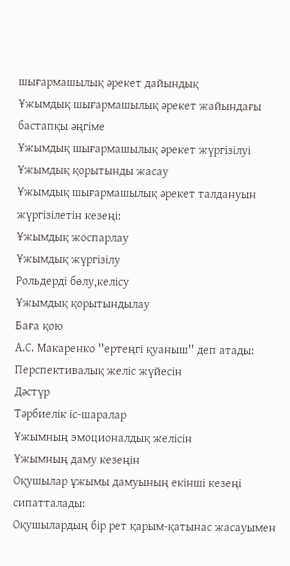шығармашылық әрекет дайындық
Ұжымдық шығармашылық әрекет жайындағы бастапқы әңгіме
Ұжымдық шығармашылық әрекет жүргізілуі
Ұжымдық қорытынды жасау
Ұжымдық шығармашылық әрекет талдануын жүргізілетін кезеңі:
Ұжымдық жоспарлау
Ұжымдық жүргізілу
Рольдерді бөлу,келісу
Ұжымдық қорытындылау
Баға қою
А.С. Макаренко ''ертеңгі қуаныш'' деп атады:
Перспективалық желіс жүйесін
Дәстүр
Тәрбиелік іс-шаралар
Ұжымның эмоционалдық желісін
Ұжымның даму кезеңін
Оқушылар ұжымы дамуының екінші кезеңі сипатталады:
Оқушылардың бір рет қарым-қатынас жасауымен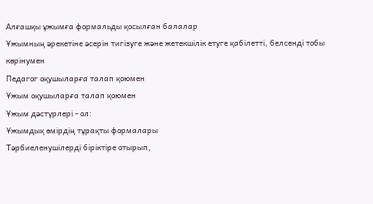Алғашқы ұжымға формальды қосылған балалар
Ұжымның әрекетіне әсерін тигізуге және жетекшілік етуге қабілетті, белсенді тобы көрінумен
Педагог оқушыларға талап қоюмен
Ұжым оқушыларға талап қоюмен
Ұжым дәстүрлері - ол:
Ұжымдық өмірдің тұрақты формалары
Тәрбиеленушілерді біріктіре отырып,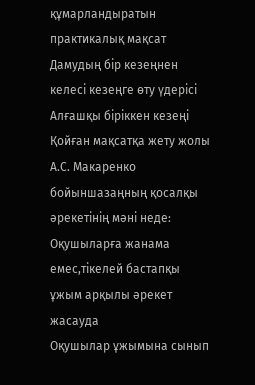құмарландыратын практикалық мақсат
Дамудың бір кезеңнен келесі кезеңге өту үдерісі
Алғашқы біріккен кезеңі
Қойған мақсатқа жету жолы
А.С. Макаренко бойыншазаңның қосалқы әрекетінің мәні неде:
Оқушыларға жанама емес,тікелей бастапқы ұжым арқылы әрекет жасауда
Оқушылар ұжымына сынып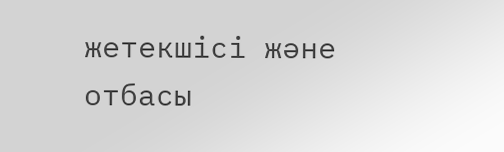жетекшісі және отбасы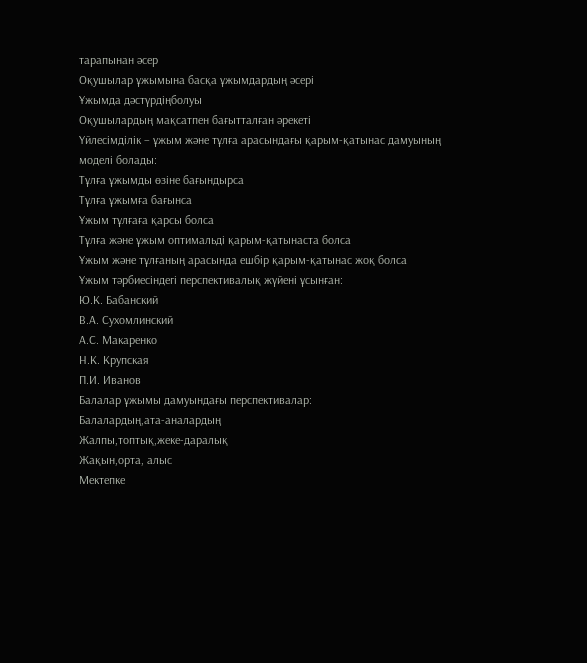тарапынан әсер
Оқушылар ұжымына басқа ұжымдардың әсері
Ұжымда дәстүрдіңболуы
Оқушылардың мақсатпен бағытталған әрекеті
Үйлесімділік – ұжым және тұлға арасындағы қарым-қатынас дамуының моделі болады:
Тұлға ұжымды өзіне бағындырса
Тұлға ұжымға бағынса
Ұжым тұлғаға қарсы болса
Тұлға және ұжым оптимальді қарым-қатынаста болса
Ұжым және тұлғаның арасында ешбір қарым-қатынас жоқ болса
Ұжым тәрбиесіндегі перспективалық жүйені ұсынған:
Ю.К. Бабанский
В.А. Сухомлинский
А.С. Макаренко
Н.К. Крупская
П.И. Иванов
Балалар ұжымы дамуындағы перспективалар:
Балалардың,ата-аналардың
Жалпы,топтық,жеке-даралық
Жақын,орта, алыс
Мектепке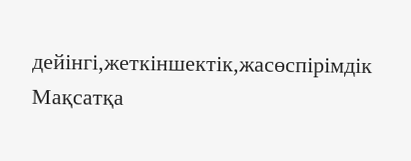дейінгі,жеткіншектік,жасөспірімдік
Мақсатқа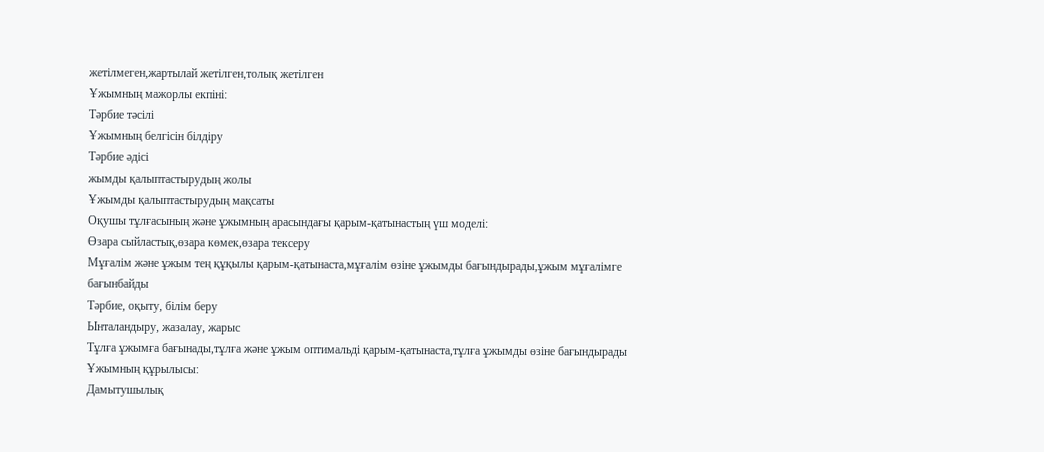жетілмеген,жартылай жетілген,толық жетілген
Ұжымның мажорлы екпіні:
Тәрбие тәсілі
Ұжымның белгісін білдіру
Тәрбие әдісі
жымды қалыптастырудың жолы
Ұжымды қалыптастырудың мақсаты
Оқушы тұлғасының және ұжымның арасындағы қарым-қатынастың үш моделі:
Өзара сыйластық,өзара көмек,өзара тексеру
Мұғалім және ұжым тең құқылы қарым-қатынаста,мұғалім өзіне ұжымды бағындырады,ұжым мұғалімге бағынбайды
Тәрбие, оқыту, білім беру
Ынталандыру, жазалау, жарыс
Тұлға ұжымға бағынады,тұлға және ұжым оптимальді қарым-қатынаста,тұлға ұжымды өзіне бағындырады
Ұжымның құрылысы:
Дамытушылық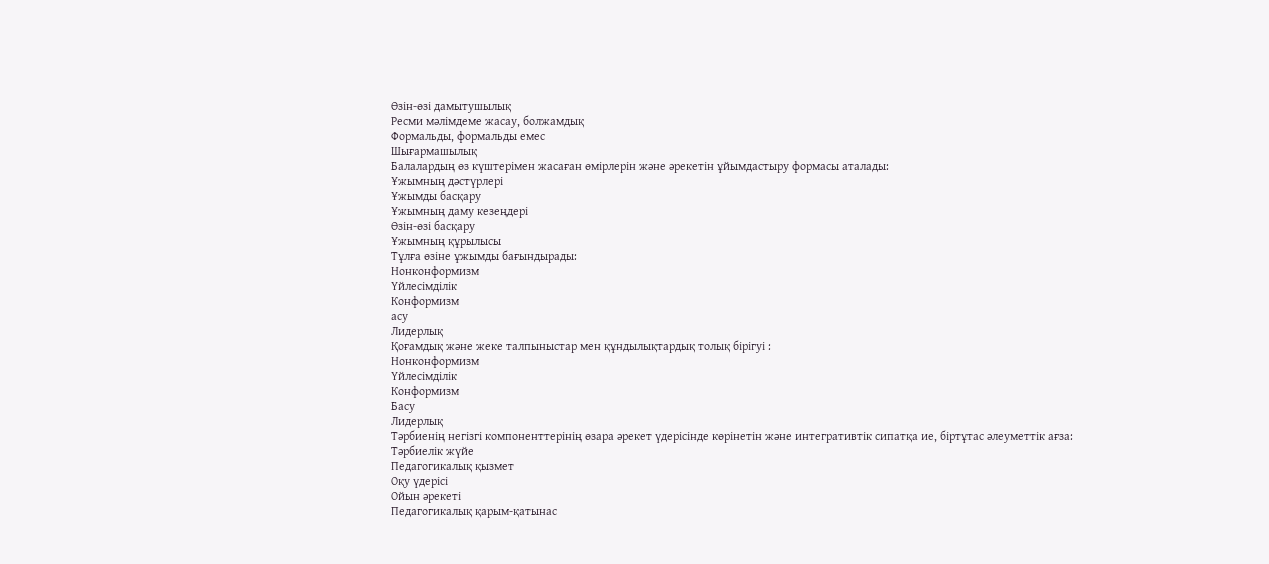Өзін-өзі дамытушылық
Ресми мәлімдеме жасау, болжамдық
Формальды, формальды емес
Шығармашылық
Балалардың өз күштерімен жасаған өмірлерін және әрекетін ұйымдастыру формасы аталады:
Ұжымның дәстүрлері
Ұжымды басқару
Ұжымның даму кезеңдері
Өзін-өзі басқару
Ұжымның құрылысы
Тұлға өзіне ұжымды бағындырады:
Нонконформизм
Үйлесімділік
Конформизм
асу
Лидерлық
Қоғамдық және жеке талпыныстар мен құндылықтардық толық бірігуі :
Нонконформизм
Үйлесімділік
Конформизм
Басу
Лидерлық
Тәрбиенің негізгі компоненттерінің өзара әрекет үдерісінде көрінетін және интегративтік сипатқа ие, біртұтас әлеуметтік ағза:
Тәрбиелік жүйе
Педагогикалық қызмет
Оқу үдерісі
Ойын әрекеті
Педагогикалық қарым-қатынас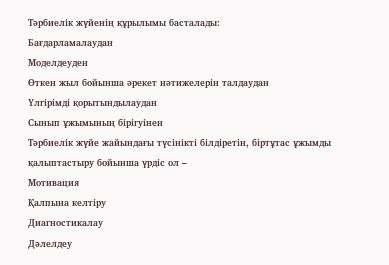Тәрбиелік жүйенің құрылымы басталады:
Бағдарламалаудан
Моделдеуден
Өткен жыл бойынша әрекет нәтижелерін талдаудан
Үлгірімді қорытындылаудан
Сынып ұжымының бірігуінен
Тәрбиелік жүйе жайындағы түсінікті білдіретін, біртұтас ұжымды қалыптастыру бойынша үрдіс ол –
Мотивация
Қалпына келтіру
Диагностикалау
Дәлелдеу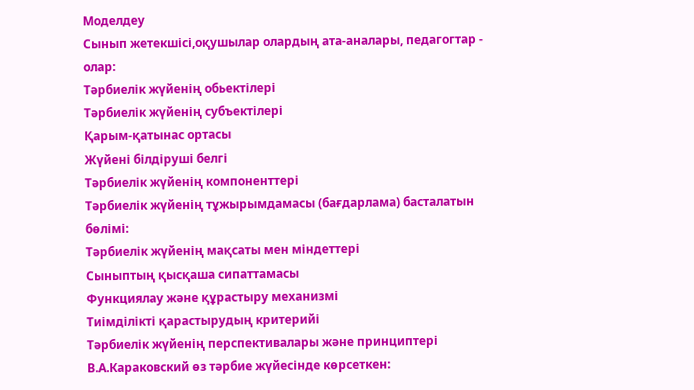Моделдеу
Сынып жетекшісі,оқушылар олардың ата-аналары, педагогтар - олар:
Тәрбиелік жүйенің обьектілері
Тәрбиелік жүйенің субъектілері
Қарым-қатынас ортасы
Жүйені білдіруші белгі
Тәрбиелік жүйенің компоненттері
Тәрбиелік жүйенің тұжырымдамасы (бағдарлама) басталатын бөлімі:
Тәрбиелік жүйенің мақсаты мен міндеттері
Сыныптың қысқаша сипаттамасы
Функциялау және құрастыру механизмі
Тиімділікті қарастырудың критерийі
Тәрбиелік жүйенің перспективалары және принциптері
В.А.Караковский өз тәрбие жүйесінде көрсеткен: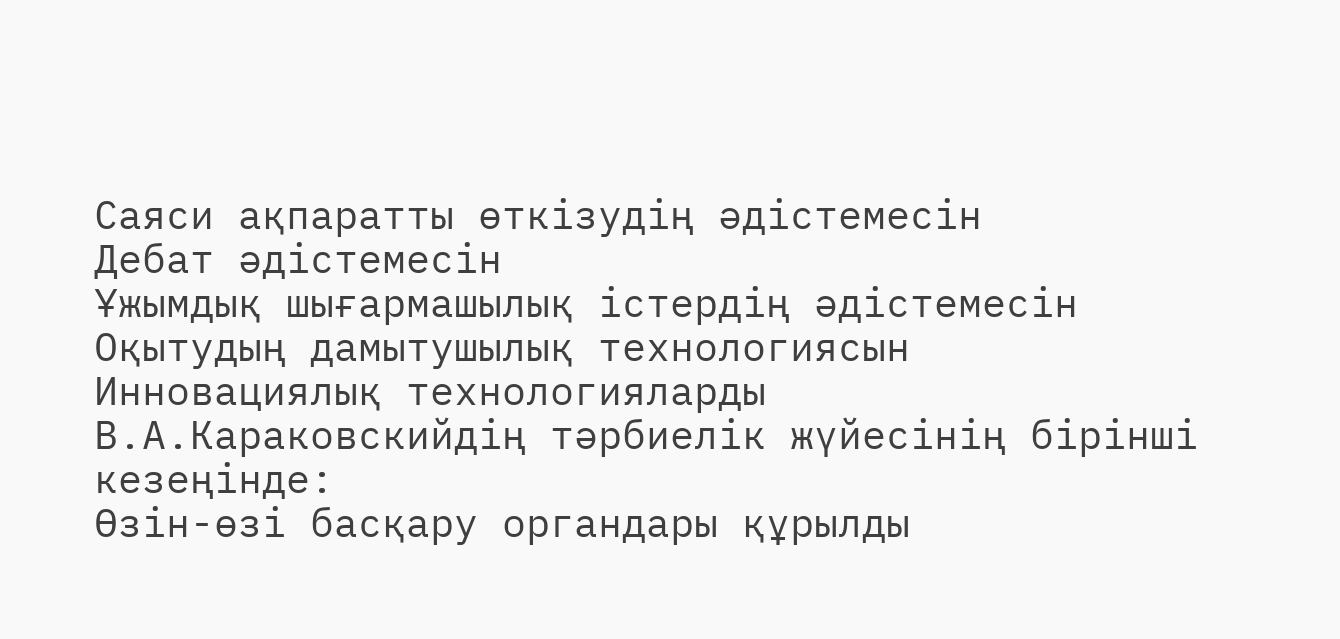Саяси ақпаратты өткізудің әдістемесін
Дебат әдістемесін
Ұжымдық шығармашылық істердің әдістемесін
Оқытудың дамытушылық технологиясын
Инновациялық технологияларды
В.А.Караковскийдің тәрбиелік жүйесінің бірінші кезеңінде:
Өзін-өзі басқару органдары құрылды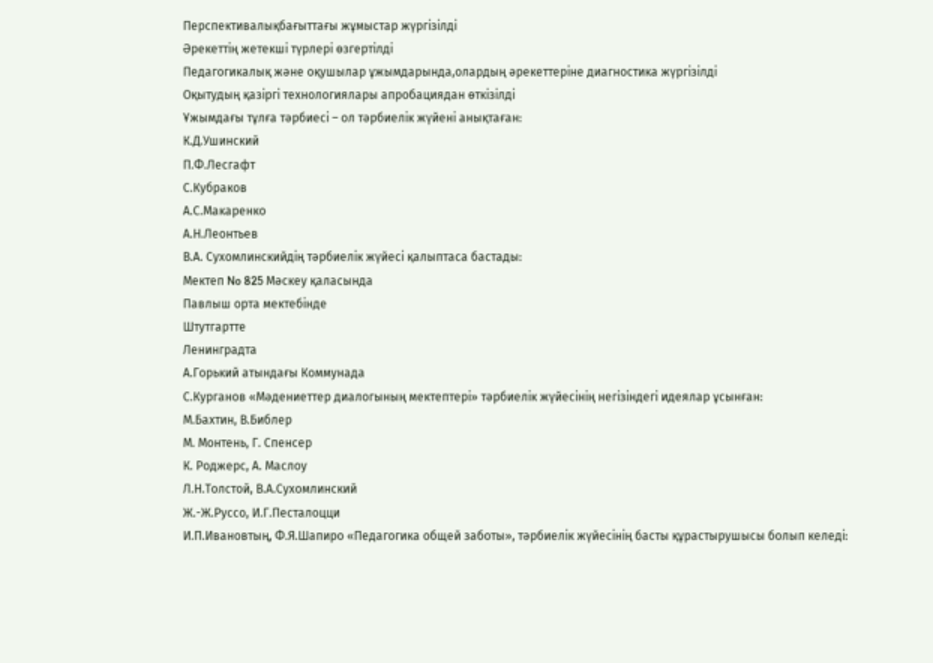Перспективалықбағыттағы жұмыстар жүргізілді
Әрекеттің жетекші түрлері өзгертілді
Педагогикалық және оқушылар ұжымдарында,олардың әрекеттеріне диагностика жүргізілді
Оқытудың қазіргі технологиялары апробациядан өткізілді
Ұжымдағы тұлға тәрбиесі – ол тәрбиелік жүйені анықтаған:
К.Д.Ушинский
П.Ф.Лесгафт
С.Кубраков
А.С.Макаренко
А.Н.Леонтьев
В.А. Сухомлинскийдің тәрбиелік жүйесі қалыптаса бастады:
Мектеп No 825 Мәскеу қаласында
Павлыш орта мектебінде
Штутгартте
Ленинградта
А.Горький атындағы Коммунада
С.Курганов «Мәдениеттер диалогының мектептері» тәрбиелік жүйесінің негізіндегі идеялар ұсынған:
М.Бахтин, В.Библер
М. Монтень, Г. Спенсер
К. Роджерс, А. Маслоу
Л.Н.Толстой, В.А.Сухомлинский
Ж.-Ж.Руссо, И.Г.Песталоцци
И.П.Ивановтың, Ф.Я.Шапиро «Педагогика общей заботы», тәрбиелік жүйесінің басты құрастырушысы болып келеді: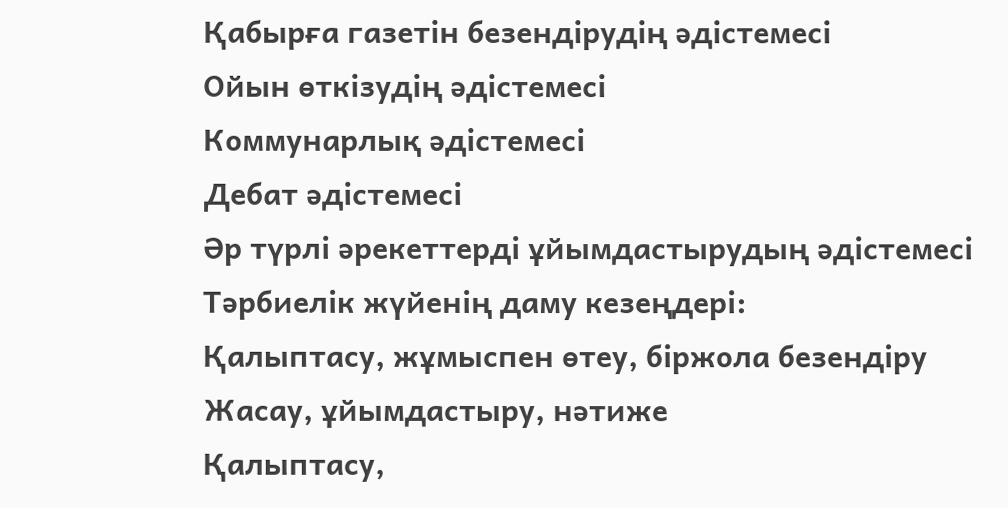Қабырға газетін безендірудің әдістемесі
Ойын өткізудің әдістемесі
Коммунарлық әдістемесі
Дебат әдістемесі
Әр түрлі әрекеттерді ұйымдастырудың әдістемесі
Тәрбиелік жүйенің даму кезеңдері:
Қалыптасу, жұмыспен өтеу, біржола безендіру
Жасау, ұйымдастыру, нәтиже
Қалыптасу,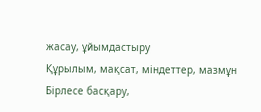жасау, ұйымдастыру
Құрылым, мақсат, міндеттер, мазмұн
Бірлесе басқару,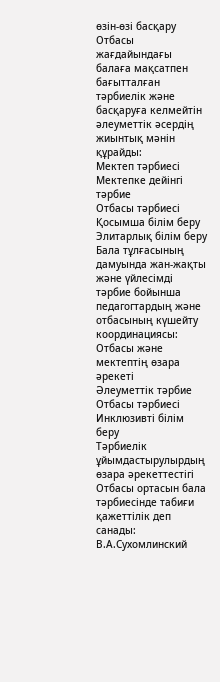өзін-өзі басқару
Отбасы жағдайындағы балаға мақсатпен бағытталған тәрбиелік және басқаруға келмейтін әлеуметтік әсердің жиынтық мәнін құрайды:
Мектеп тәрбиесі
Мектепке дейінгі тәрбие
Отбасы тәрбиесі
Қосымша білім беру
Элитарлық білім беру
Бала тұлғасының дамуында жан-жақты және үйлесімді тәрбие бойынша педагогтардың және отбасының күшейту координациясы:
Отбасы және мектептің өзара әрекеті
Әлеуметтік тәрбие
Отбасы тәрбиесі
Инклюзивті білім беру
Тәрбиелік ұйымдастырулырдың өзара әрекеттестігі
Отбасы ортасын бала тәрбиесінде табиғи қажеттілік деп санады:
В.А.Сухомлинский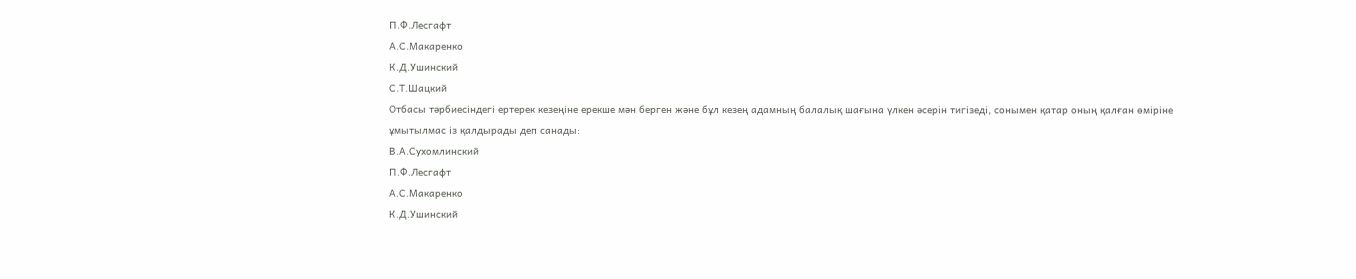П.Ф.Лесгафт
А.С.Макаренко
К.Д.Ушинский
С.Т.Шацкий
Отбасы тәрбиесіндегі ертерек кезеңіне ерекше мән берген және бұл кезең адамның балалық шағына үлкен әсерін тигізеді, сонымен қатар оның қалған өміріне ұмытылмас із қалдырады деп санады:
В.А.Сухомлинский
П.Ф.Лесгафт
А.С.Макаренко
К.Д.Ушинский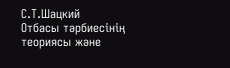С.Т.Шацкий
Отбасы тәрбиесінің теориясы және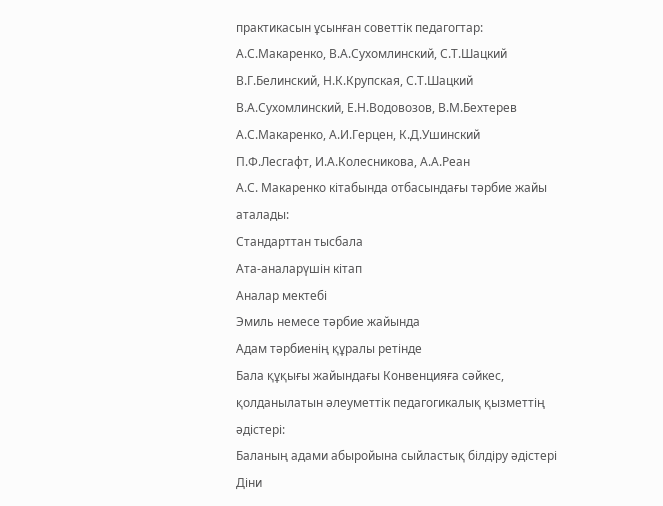практикасын ұсынған советтік педагогтар:
А.С.Макаренко, В.А.Сухомлинский, С.Т.Шацкий
В.Г.Белинский, Н.К.Крупская, С.Т.Шацкий
В.А.Сухомлинский, Е.Н.Водовозов, В.М.Бехтерев
А.С.Макаренко, А.И.Герцен, К.Д.Ушинский
П.Ф.Лесгафт, И.А.Колесникова, А.А.Реан
А.С. Макаренко кітабында отбасындағы тәрбие жайы аталады:
Стандарттан тысбала
Ата-аналарүшін кітап
Аналар мектебі
Эмиль немесе тәрбие жайында
Адам тәрбиенің құралы ретінде
Бала құқығы жайындағы Конвенцияға сәйкес, қолданылатын әлеуметтік педагогикалық қызметтің әдістері:
Баланың адами абыройына сыйластық білдіру әдістері
Діни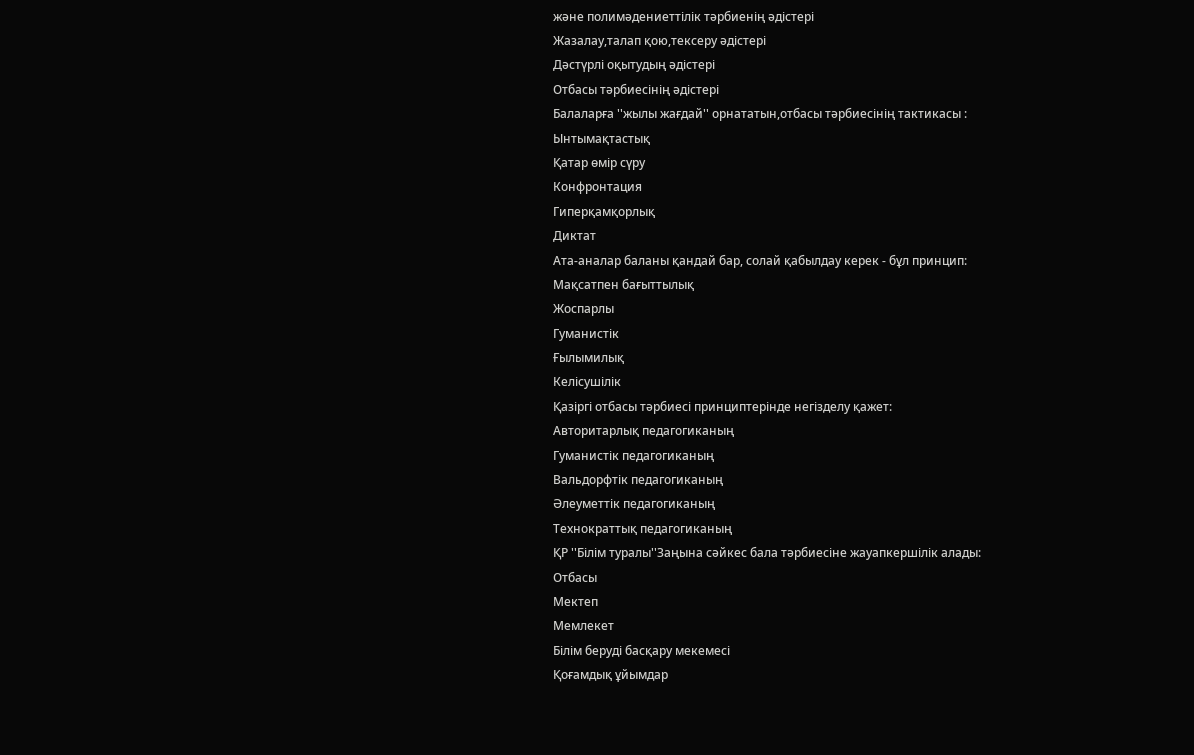және полимәдениеттілік тәрбиенің әдістері
Жазалау,талап қою,тексеру әдістері
Дәстүрлі оқытудың әдістері
Отбасы тәрбиесінің әдістері
Балаларға ''жылы жағдай'' орнататын,отбасы тәрбиесінің тактикасы :
Ынтымақтастық
Қатар өмір сүру
Конфронтация
Гиперқамқорлық
Диктат
Ата-аналар баланы қандай бар, солай қабылдау керек - бұл принцип:
Мақсатпен бағыттылық
Жоспарлы
Гуманистік
Ғылымилық
Келісушілік
Қазіргі отбасы тәрбиесі принциптерінде негізделу қажет:
Авторитарлық педагогиканың
Гуманистік педагогиканың
Вальдорфтік педагогиканың
Әлеуметтік педагогиканың
Технократтық педагогиканың
ҚР ''Білім туралы''Заңына сәйкес бала тәрбиесіне жауапкершілік алады:
Отбасы
Мектеп
Мемлекет
Білім беруді басқару мекемесі
Қоғамдық ұйымдар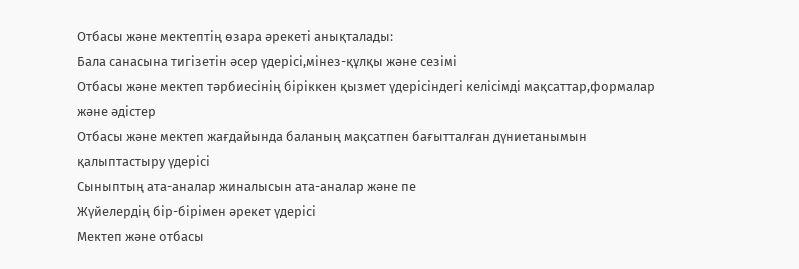Отбасы және мектептің өзара әрекеті анықталады:
Бала санасына тигізетін әсер үдерісі,мінез-құлқы және сезімі
Отбасы және мектеп тәрбиесінің біріккен қызмет үдерісіндегі келісімді мақсаттар,формалар және әдістер
Отбасы және мектеп жағдайында баланың мақсатпен бағытталған дүниетанымын қалыптастыру үдерісі
Сыныптың ата-аналар жиналысын ата-аналар және пе
Жүйелердің бір-бірімен әрекет үдерісі
Мектеп және отбасы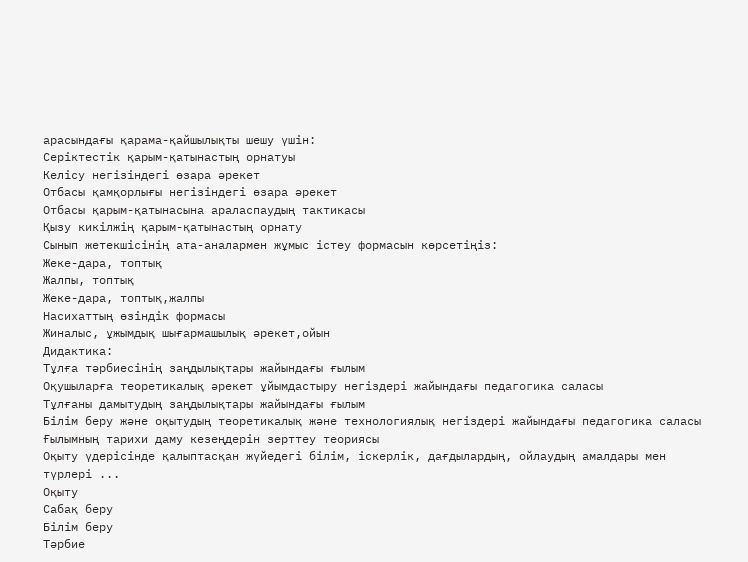арасындағы қарама-қайшылықты шешу үшін:
Серіктестік қарым-қатынастың орнатуы
Келісу негізіндегі өзара әрекет
Отбасы қамқорлығы негізіндегі өзара әрекет
Отбасы қарым-қатынасына араласпаудың тактикасы
Қызу кикілжің қарым-қатынастың орнату
Сынып жетекшісінің ата-аналармен жұмыс істеу формасын көрсетіңіз:
Жеке-дара, топтық
Жалпы, топтық
Жеке-дара, топтық,жалпы
Насихаттың өзіндік формасы
Жиналыс, ұжымдық шығармашылық әрекет,ойын
Дидактика:
Тұлға тәрбиесінің заңдылықтары жайындағы ғылым
Оқушыларға теоретикалық әрекет ұйымдастыру негіздері жайындағы педагогика саласы
Тұлғаны дамытудың заңдылықтары жайындағы ғылым
Білім беру және оқытудың теоретикалық және технологиялық негіздері жайындағы педагогика саласы
Ғылымның тарихи даму кезеңдерін зерттеу теориясы
Оқыту үдерісінде қалыптасқан жүйедегі білім, іскерлік, дағдылардың, ойлаудың амалдары мен түрлері ...
Оқыту
Сабақ беру
Білім беру
Тәрбие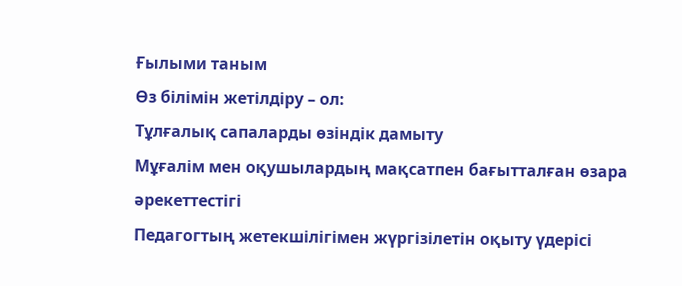Ғылыми таным
Өз білімін жетілдіру – ол:
Тұлғалық сапаларды өзіндік дамыту
Мұғалім мен оқушылардың мақсатпен бағытталған өзара әрекеттестігі
Педагогтың жетекшілігімен жүргізілетін оқыту үдерісі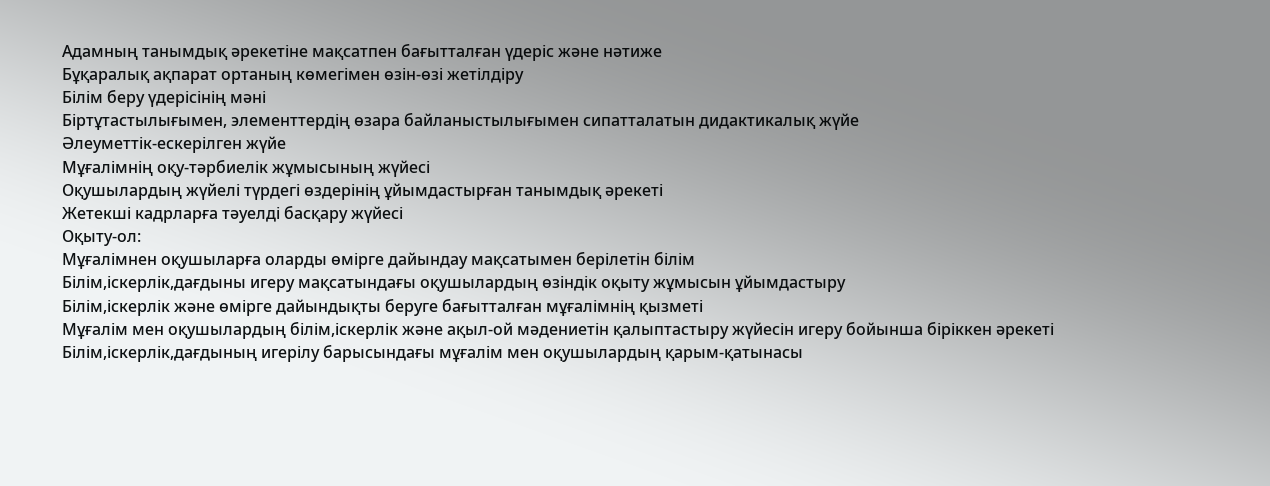Адамның танымдық әрекетіне мақсатпен бағытталған үдеріс және нәтиже
Бұқаралық ақпарат ортаның көмегімен өзін-өзі жетілдіру
Білім беру үдерісінің мәні
Біртұтастылығымен, элементтердің өзара байланыстылығымен сипатталатын дидактикалық жүйе
Әлеуметтік-ескерілген жүйе
Мұғалімнің оқу-тәрбиелік жұмысының жүйесі
Оқушылардың жүйелі түрдегі өздерінің ұйымдастырған танымдық әрекеті
Жетекші кадрларға тәуелді басқару жүйесі
Оқыту-ол:
Мұғалімнен оқушыларға оларды өмірге дайындау мақсатымен берілетін білім
Білім,іскерлік,дағдыны игеру мақсатындағы оқушылардың өзіндік оқыту жұмысын ұйымдастыру
Білім,іскерлік және өмірге дайындықты беруге бағытталған мұғалімнің қызметі
Мұғалім мен оқушылардың білім,іскерлік және ақыл-ой мәдениетін қалыптастыру жүйесін игеру бойынша біріккен әрекеті
Білім,іскерлік,дағдының игерілу барысындағы мұғалім мен оқушылардың қарым-қатынасы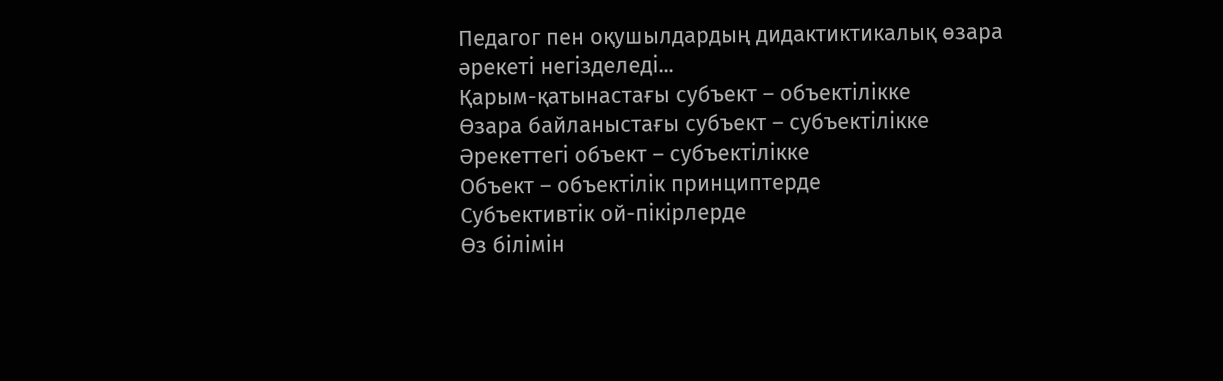Педагог пен оқушылдардың дидактиктикалық өзара әрекеті негізделеді...
Қарым-қатынастағы субъект – объектілікке
Өзара байланыстағы субъект – субъектілікке
Әрекеттегі объект – субъектілікке
Объект – объектілік принциптерде
Субъективтік ой-пікірлерде
Өз білімін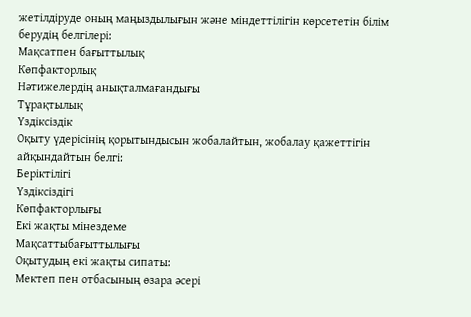жетілдіруде оның маңыздылығын және міндеттілігін көрсететін білім берудің белгілері:
Мақсатпен бағыттылық
Көпфакторлық
Нәтижелердің анықталмағандығы
Тұрақтылық
Үздіксіздік
Оқыту үдерісінің қорытындысын жобалайтын, жобалау қажеттігін айқындайтын белгі:
Беріктілігі
Үздіксіздігі
Көпфакторлығы
Екі жақты мінездеме
Мақсаттыбағыттылығы
Оқытудың екі жақты сипаты:
Мектеп пен отбасының өзара әсері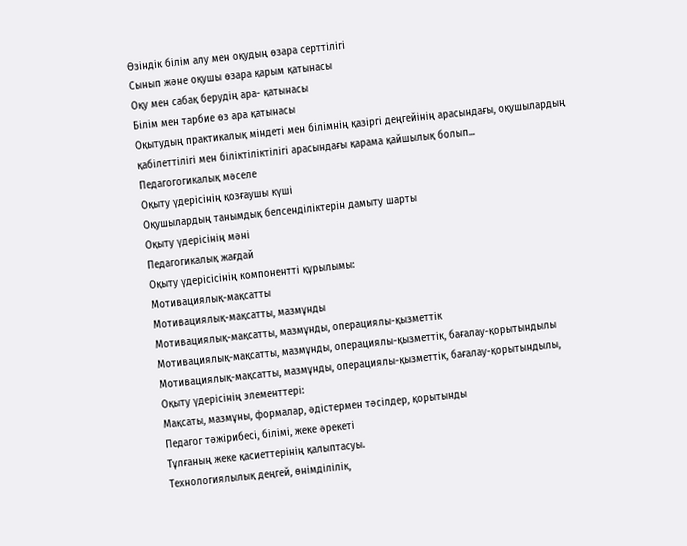Өзіндік білім алу мен оқудың өзара серттілігі
Сынып және оқушы өзара қарым қатынасы
Оқу мен сабақ берудің ара- қатынасы
Білім мен тарбие өз ара қатынасы
Оқытудың практикалық міндеті мен білімнің қазіргі деңгейінің арасындағы, оқушылардың қабілеттілігі мен біліктіліктілігі арасындағы қарама қайшылық болып...
Педагогогикалық мәселе
Оқыту үдерісінің қозғаушы күші
Оқушылардың танымдық белсенділіктерін дамыту шарты
Оқыту үдерісінің мәні
Педагогикалық жағдай
Оқыту үдерісісінің компонентті құрылымы:
Мотивациялық-мақсатты
Мотивациялық-мақсатты, мазмұнды
Мотивациялық-мақсатты, мазмұнды, операциялы-қызметтік
Мотивациялық-мақсатты, мазмұнды, операциялы-қызметтік, бағалау-қорытындылы
Мотивациялық-мақсатты, мазмұнды, операциялы-қызметтік, бағалау-қорытындылы,
Оқыту үдерісінің элементтері:
Мақсаты, мазмұны, формалар, әдістермен тәсілдер, қорытынды
Педагог тәжірибесі, білімі, жеке әрекеті
Тұлғаның жеке қасиеттерінің қалыптасуы.
Технологиялылық деңгей, өнімділілік,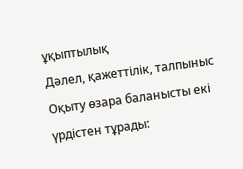ұқыптылық
Дәлел, қажеттілік, талпыныс
Оқыту өзара баланысты екі үрдістен тұрады: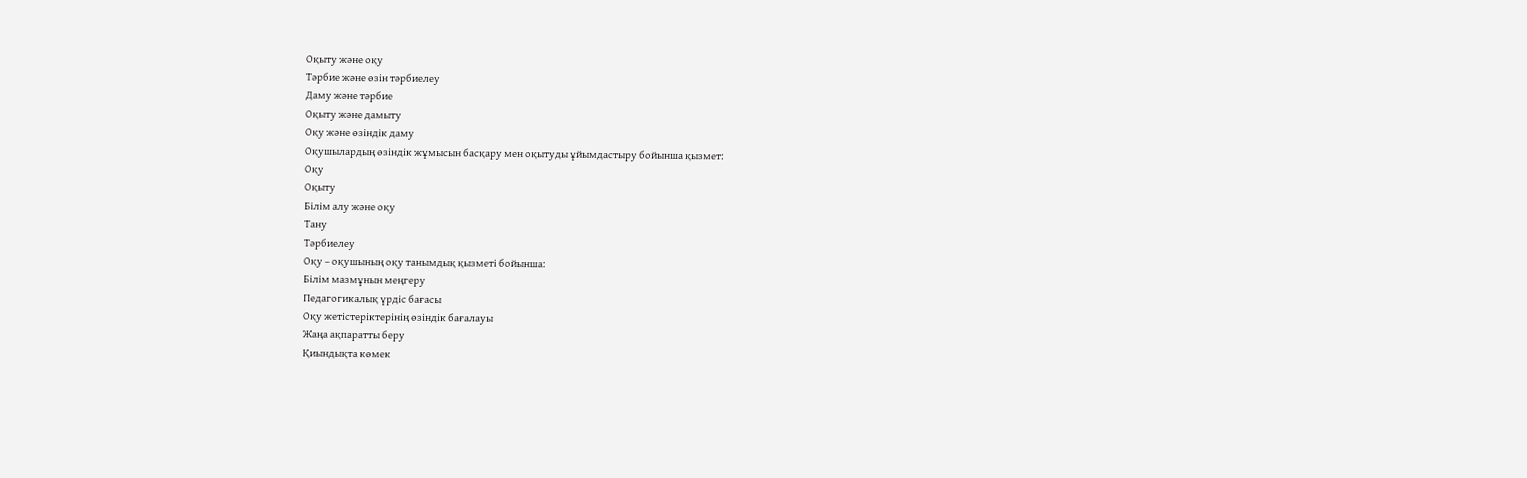Оқыту және оқу
Тәрбие және өзін тәрбиелеу
Даму және тәрбие
Оқыту және дамыту
Оқу және өзіндік даму
Оқушылардың өзіндік жұмысын басқару мен оқытуды ұйымдастыру бойынша қызмет:
Оқу
Оқыту
Білім алу және оқу
Тану
Тәрбиелеу
Оқу – оқушының оқу танымдық қызметі бойынша:
Білім мазмұнын меңгеру
Педагогикалық үрдіс бағасы
Оқу жетістеріктерінің өзіндік бағалауы
Жаңа ақпаратты беру
Қиындықта көмек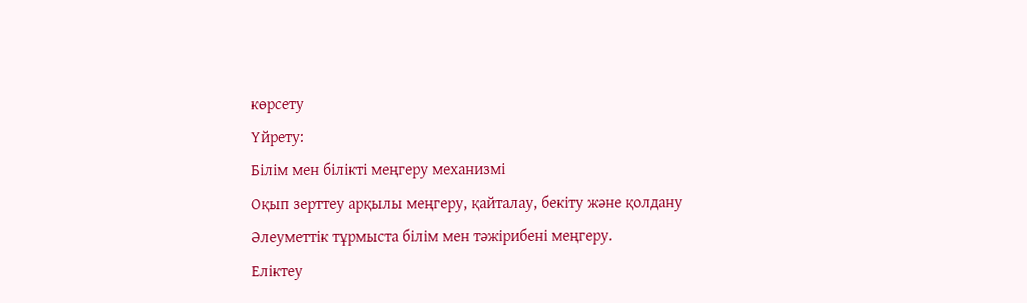көрсету
Үйрету:
Білім мен білікті меңгеру механизмі
Оқып зерттеу арқылы меңгеру, қайталау, бекіту және қолдану
Әлеуметтік тұрмыста білім мен тәжірибені меңгеру.
Еліктеу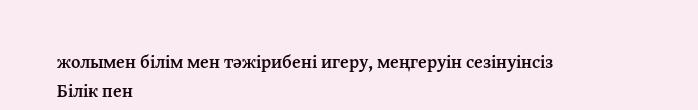жолымен білім мен тәжірибені игеру, меңгеруін сезінуінсіз
Білік пен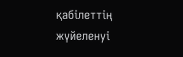қабілеттің жүйеленуі